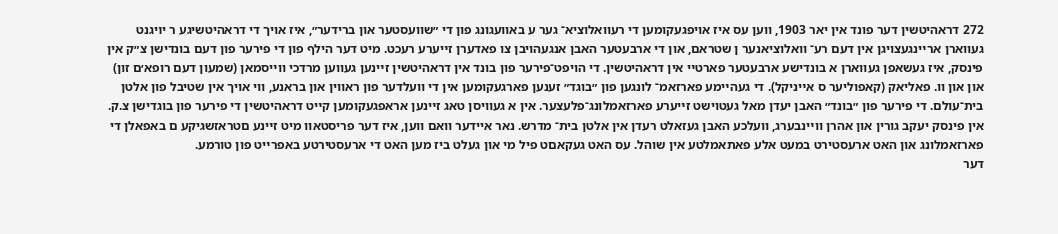272 דראהיטשין דער פונד אין יאר 1903, װען עס איז אויפגעקומען די רעװאלוציא־ גער ע באװעגונג פון די ״שװעסטער און ברידער״, איז אויך די דראהיטשיגע ר יױגנט געװארן ארײנגעצויגן אין דעם רע־ װאלוציאנער ן שטראם, און די ארבעטער האבן אנגעהויבן צו פאדערן זײערע רעכט. מיט דער הילף פון די פירער פון דעם בונדישן צ״ק אין פינסק, איז געשאפן געװארן א בונדישע ארבעטער פארטײ אין דראהיטשין. די הויפט־פירער פון בונד אין דראהיטשין זײנען געװען מרדכי װײסמאן (שמעון דעם רופא׳ם זון) און און װ. פאליאק (קאפוליער ס אײניקל). די געהײמע פארזאמ־ לונגען פון ״בוגד״ זענען פארגעקומען אין די װעלדער פון ראװין און בראנע, װי אויך אין שטיבל פון אלטן בית־עולם. די פירער פון ״בונד״ האבן יעדן מאל געטוישט זײערע פארזאמלונג־פלעצער. אין א געװיסן טאג זײנען אראפגעקומען קײט דראהיטשין די פירער פון בוגדישן צ.ק. אין פינסק יעקב גורין און אהרן װײנבערג, װעלכע האבן געזאלט רעדן אין אלטן בית־ מדרש. נאר איידער װאם װען, איז דער פריסטאװ מיט זײנע םטראזשגיקע ם באפאלן די פארזאמלונג און האט ארעסטירט במעט אלע פאתאמלטע אין שוהל. עס האט געקאםט פיל מי און געלט ביז מען האט די ארעסטירטע באפרײט פון טורמע.
דער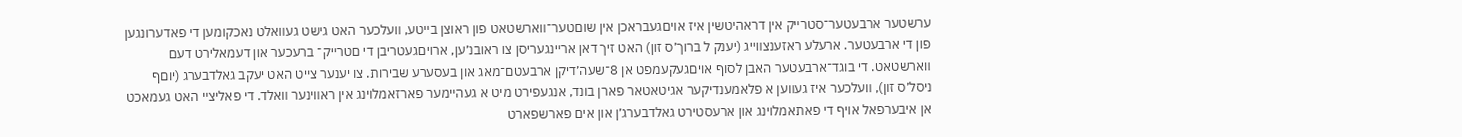ערשטער ארבעטער־סטרײק אין דראהיטשין איז אויםגעבראכן אין שוםטער־װארשטאט פון ראוצן בײטע, װעלכער האט גישט געװאלט נאכקומען די פאדערונגען פון די ארבעטער. ארעלע ראזענצװײג (יענק ל ברוך׳ס זון) האט זיך דאן ארײנגעריסן צו ראובנ׳ען, ארויםגעטריבן די םטרײק־ ברעכער און דעמאלירט דעם װארשטאט. די בוגד־ארבעטער האבן לסוף אויםגעקעמפט אן 8־שעה׳דיקן ארבעטם־מאג און בעסערע שבירות. צו יענער צײט האט יעקב גאלדבערג (יוםף ניסל׳ס זון), װעלכער איז געװען א פלאמענדיקער אגיטאטאר פארן בונד, אנגעפירט מיט א געהײמער פארזאמלוינג אין ראװינער װאלד. די פאליצײ האט געמאכט אן איבערפאל אויף די פאתאמלוינג און ארעסטירט גאלדבערג׳ן און אים פארשפארט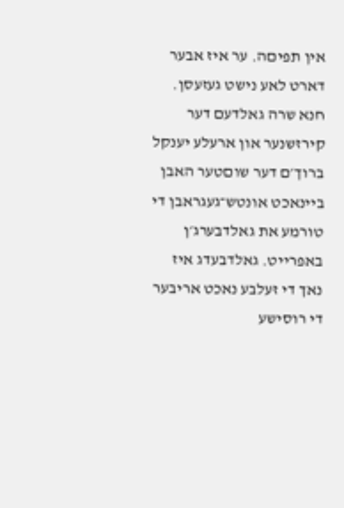אין תפיםה. ער איז אבער דארט לאע נישט געזעסן. חנא שרה גאלדעם דער קירזשנער און ארעלע יענקל ברוך׳ם דער שוםטער האבן בײנאכט אונטש־געגראבן די טורמע את גאלדבערג׳ן באפרײט. גאלדבעדג איז נאך די זעלבע נאכט אריבער די רוסישע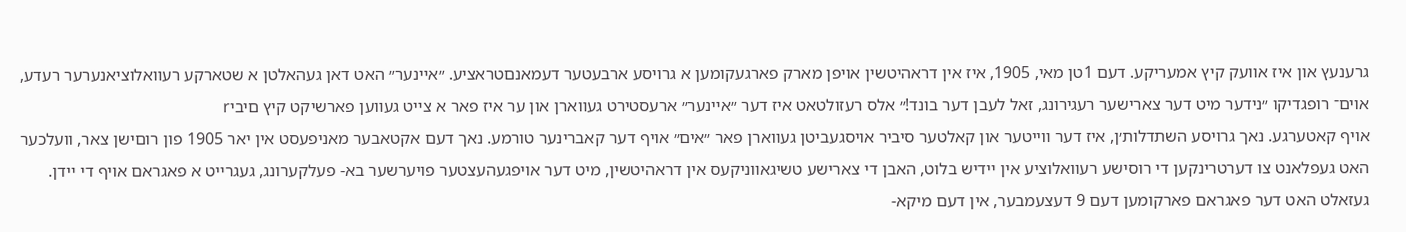גרענעץ און איז אוועק קיץ אמעריקע. דעם 1טן מאי, 1905, איז אין דראהיטשין אויפן מארק פארגעקומען א גרויסע ארבעטער דעמאנםטראציע. ״אײנער״ האט דאן געהאלטן א שטארקע רעװאלוציאנערער רעדע, אוים־ רופגדיקו ״נידער מיט דער צארישער רעגירונג, זאל לעבן דער בונד!״ אלס רעזולטאט איז דער ״אײנער״ ארעסטירט געװארן און ער איז פאר א צײט געװען פארשיקט קיץ םיביr
אויף קאטערגע. נאך גרויסע השתדלות׳ן, איז דער װייטער און קאלטער סיביר אויסגעביטן געװארן פאר ״אים״ אויף דער קאברינער טורמע. נאך דעם אקטאבער מאניפעסט אין יאר 1905 פון רוםישן צאר, וועלכער האט געפלאנט צו דערטרינקען די רוסישע רעװאלוציע אין ײדיש בלוט, האבן די צארישע טשיגאװניקעס אין דראהיטשין, מיט דער אויפגעהעצטער פויערשער בא- פעלקערונג, געגרײט א פאגראם אויף די ײדן. געזאלט האט דער פאגראם פארקומען דעם 9 דעצעמבער, אין דעם מיקא-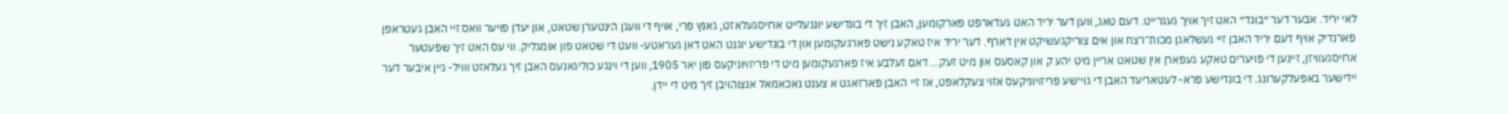לאי יריד. אבער דער ״בונד״ האט זיך אויך געגרײט. דעם טאג, װען דער יריד האט געדארפט פארקומען, האבן זיך די בונדישע יונגעלײט ארויסגעלאזט, גאנץ פרי, אויף די וועגן הינטערן שטאט, און יעדן פויער װאס זיי האבן געטראפן פארנדיק אויף דעם יריד האבן זיי געשלאגן מכות־רצח און אים צוריקגעשיקט אין דארף. דער יריד איז טאקע נישט פארגעקומען און די בונדישע יוגנט האט דאן געראטע- וועט די שטאט פון אומגליק. װי עס האט זיך שפעטעּר ארויסגעװיזן, זײנען די פויערים טאקע געפארן אין שטאט ארײן מיט יהע ק און קאסעס און מיט זעק... דאם זעלבע איז פארגעקומען מיט די פריזױוניקעס פון יאר 1905, װען די ױנגע כוליגאנעס האבן זיך געלאזט װויל- גײן איבער דער ײדישער באפעלקערונג. די בונדישע פרא- לעטאריעד האבן די גוי׳שע פריזױוניקעס אזוי צעקלאפט, אז זײ האבן פארזאגט א צענט נאכאמאל אנצוהויבן זיך מיט די ײדן.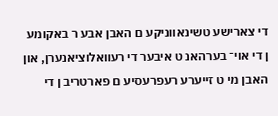די צארישע טשינאװניקע ם האבן אבע ר באקומע ן די אוי־ בערהאנ ט איבער די רעװאלוציאנערן, און האבן מי ט זייערע רעפרעסיע ם פארטריב ן די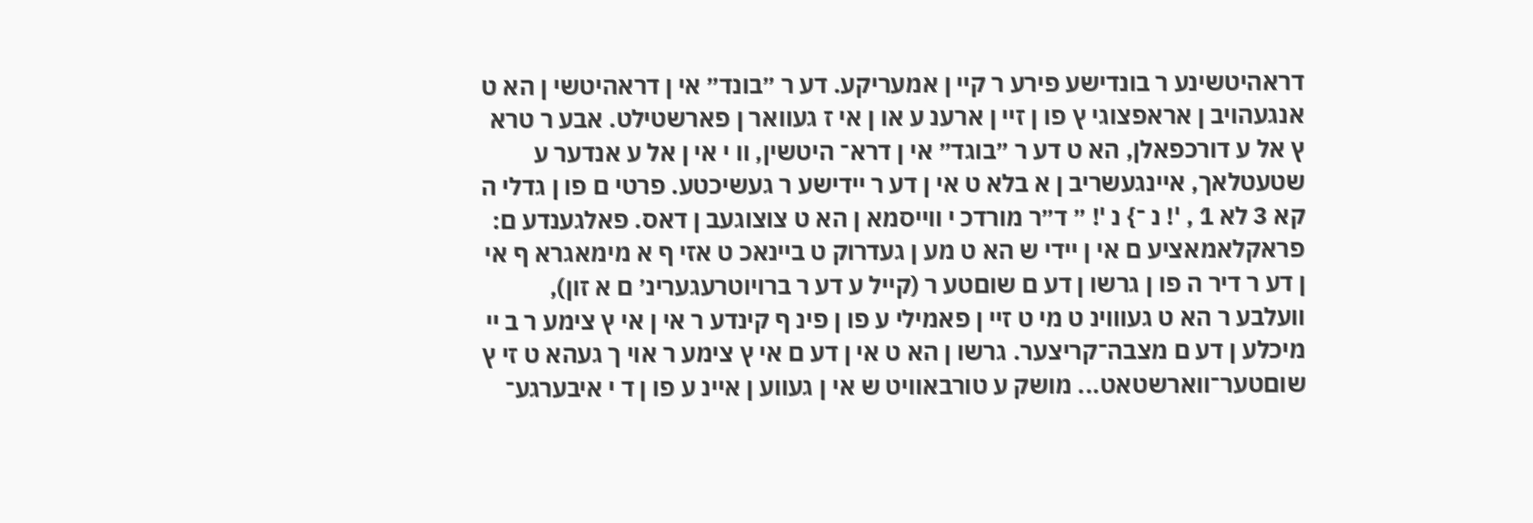דראהיטשינע ר בונדישע פירע ר קײ ן אמעריקע. דע ר ״בונד״ אי ן דראהיטשי ן הא ט אנגעהויב ן אראפצוגי ץ פו ן זײ ן ארענ ע או ן אי ז געװאר ן פארשטילט. אבע ר טרא ץ אל ע דורכפאלן, הא ט דע ר ״בוגד״ אי ן דרא־ היטשין, װ י אי ן אל ע אנדער ע שטעטלאך, אײנגעשריב ן א בלא ט אי ן דע ר ײדישע ר געשיכטע. פרטי ם פו ן גדלי ה קא 3 לא 1 , '! נ ־} נ '! ״ ד״ר מורדכ י װײסמא ן הא ט צוצוגעב ן דאס. פאלגענדע ם: פראקלאמאציע ם אי ן ײדי ש הא ט מע ן געדרוק ט בײנאכ ט אזי ף א מימאגרא ף אי ן דע ר דיר ה פו ן גרשו ן דע ם שוםטע ר (קײל ע דע ר ברױוטרעגערינ׳ ם א זון), װעלבע ר הא ט געוװינ ט מי ט זײ ן פאמילי ע פו ן פינ ף קינדע ר אי ן אי ץ צימע ר ב ײ מיכלע ן דע ם מצבה־קריצער. גרשו ן הא ט אי ן דע ם אי ץ צימע ר אוי ך געהא ט זי ץ שוםטער־װארשטאט... מושק ע טורבאװיט ש אי ן געװע ן אײנ ע פו ן ד י איבערגע־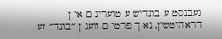געבנסט ע בונדיש ע טוערינ ם אי ן דראהיטשין, נא ך פרטי ם װעג ן ״בונד״ זע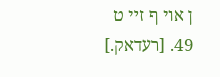ן אוי ף זײ ט 49. [רעדאק.]